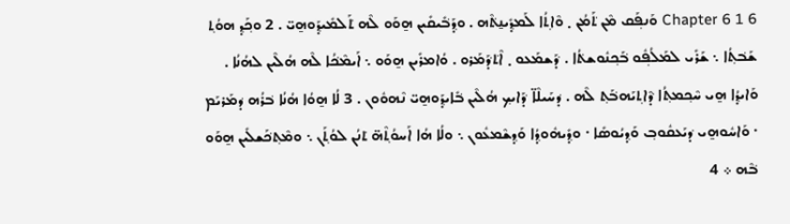6 Chapter 6 1 ܘܰܢܦ݂ܰܩ ܡܶܢ ܬ݁ܰܡܳܢ ܂ ܘܶܐܬ݂ܳܐ ܠܰܡܕ݂ܺܝܢ̱ܬ݁ܶܗ . ܘܕ݂ܰܒ݁ܺܝܩܺܝܢ ܗ̱ܘܰܘ ܠܶܗ ܬ݁ܰܠܡܺܝܕ݂ܰܘܗ̱ܝ̈ . 2 ܘܟ݂ܰܕ݂ ܗܘܳܬ݂ ܫܰܒ݁ܬ݂ܳܐ ܆ ܫܰܪܺܝ ܠܡܰܠܳܦ݂ܽܘ ܒ݁ܰܟ݂ܢܽܘܫܬ݁ܳܐ . ܕ݁ܰܫܡܰܥܘ ܂ ܐܶܬ݁ܕ݁ܰܡܰܪܘ . ܘܳܐܡܪܺܝܢ ܗ̱ܘܰܘ ܆ ܐܰܝܡܶܟ݁ܳܐ ܠܶܗ ܗܳܠܶܝܢ ܠܗܳܢܳܐ . ܘܰܐܝܕ݂ܳܐ ܗ̱ܝ ܚܶܟ݂ܡܬ݂ܳܐ ܕ݁ܶܐܬ݂ܝܰܗܒ݁ܰܬ݂ ܠܶܗ . ܕ݁ܚܰܝܠܶܐ̈ ܕ݁ܰܐܝܟ݂ ܗܳܠܶܝܢ ܒ݁ܺܐܝܕ݂ܰܘܗ̱ܝ̈ ܢܶܗܘܽܘܢ . 3 ܠܳܐ ܗ̱ܘܳܐ ܗܳܢܳܐ ܒ݁ܪܳܗ ܕ݁ܡܰܪܝܰܡ ܁ ܘܰܐܚܽܘܗ̱ܝ ܕ݁ܝܰܥܩܽܘܒ݂ ܘܰܕ݂ܝܳܘܣܺܐ ܁ ܘܕ݂ܺܝܗܽܘܕ݂ܳܐ ܘܰܕ݂ܫܶܡܥܽܘܢ ܆ ܘܠܳܐ ܗܳܐ ܐܰܚܘܳܬ݂ܶܗ̈ ܬ݁ܢܳܢ ܠܘܳܬ݂ܰܢ ܆ ܘܡܶܬ݂ܟ݁ܰܫܠܺܝܢ ܗ̱ܘܰܘ ܒ݁ܶܗ ܀ 4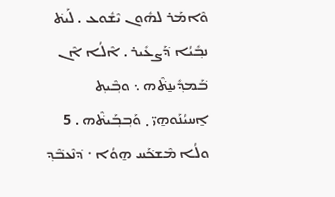ܘܶܐܡܰܪ ܠܗܽܘܢ ܝܶܫܽܘܥ . ܠܰܝܬ݁ ܢܒ݂ܺܝܳܐ ܕ݁ܰܨܥܺܝܪ . ܐܶܠܳܐ ܐܶܢ ܒ݁ܰܡܕ݂ܺܝܢ̱ܬ݁ܶܗ ܆ ܘܒ݂ܶܝܬ݂ ܐ̱ܚܝܳܢܰܘܗ̱ܝ̈ ܂ ܘܰܒ݂ܒ݂ܰܝܬ݁ܶܗ . 5 ܘܠܳܐ ܡܶܫܟ݁ܰܚ ܗ̱ܘܳܐ ܁ ܕ݁ܢܶܥܒ݁ܶܕ݂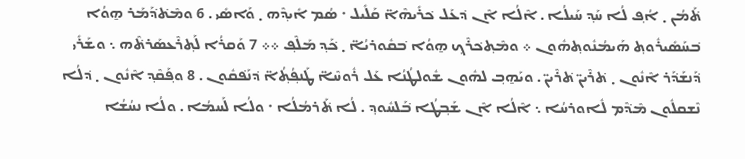ܬ݁ܰܡܳܢ ܂ ܐܳܦ݂ ܠܳܐ ܚܰܕ݂ ܚܰܝܠܳܐ . ܐܶܠܳܐ ܐܶܢ ܕ݁ܥܰܠ ܟ݁ܪܺܝܗܶܐ̈ ܩܰܠܺܝܠ ܁ ܣܳܡ ܐܺܝܕ݂ܶܗ ܂ ܘܰܐܣܺܝ . 6 ܘܡܶܬ݁ܕ݁ܰܡܰܪ ܗ̱ܘܳܐ ܒ݁ܚܰܣܺܝܪܽܘܬ݂ ܗܰܝܡܳܢܽܘܬ݂ܗܽܘܢ ܀ ܘܡܶܬ݂ܟ݁ܪܶܟ݂ ܗ̱ܘܳܐ ܒ݁ܩܽܘܪܝܳܐ̈ ܂ ܟ݁ܰܕ݂ ܡܰܠܶܦ݂ ܀܀ 7 ܘܰܩܪܳܐ ܠܰܬ݂ܪܶܥܣܰܪܬ݁ܶܗ ܆ ܘܫܰܪܺܝ ܕ݁ܰܢܫܰܕ݁ܰܪ ܐܶܢܽܘܢ ܂ ܬ݁ܪܶܝܢ̈ ܬ݁ܪܶܝܢ̈ . ܘܝܰܗ̱ܒ݂ ܠܗܽܘܢ ܫܽܘܠܛܳܢܳܐ ܥܰܠ ܪܽܘܚܶܐ̈ ܛܰܢܦ݂ܳܬ݂ܳܐ̈ ܕ݁ܢܰܦ݁ܩܽܘܢ . 8 ܘܦ݂ܰܩܶܕ݂ ܐܶܢܽܘܢ ܂ ܕ݁ܠܳܐ ܢܶܫܩܠܽܘܢ ܡܶܕ݁ܶܡ ܠܽܐܘܪܚܳܐ ܆ ܐܶܠܳܐ ܐܶܢ ܫܰܒ݂ܛܳܐ ܒ݁ܰܠܚܽܘܕ݂ . ܠܳܐ ܬ݁ܰܪܡܳܠܳܐ ܁ ܘܠܳܐ ܠܰܚܡܳܐ . ܘܠܳܐ ܢܚܳܫܳܐ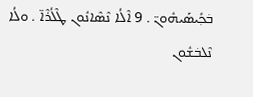ܒ݁ܟ݂ܺܝܣܰܝܗܽܘܢ̈ . 9 ܐܶܠܳܐ ܢܶܣܶܐܢܽܘܢ ܛܶܠܳܪܶܐ̈ . ܘܠܳܐ ܢܶܠܒ݁ܫܽܘܢ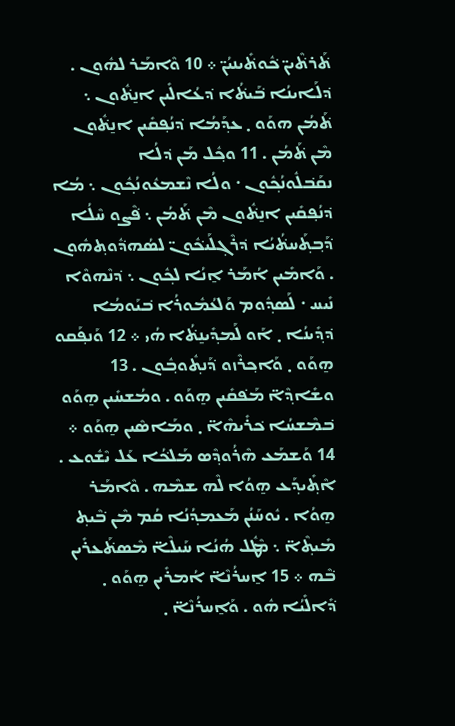ܬ݁ܰܪܬ݁ܶܝܢ̈ ܟ݁ܽܘܬ݁ܺܝܢܝܳܢ̈ ܀ 10 ܘܶܐܡܰܪ ܠܗܽܘܢ . ܕ݁ܠܰܐܝܢܳܐ ܒ݁ܰܝܬ݁ܳܐ ܕ݁ܥܳܐܠܺܝܢ ܐܢ̱ܬ݁ܽܘܢ ܆ ܬ݁ܰܡܳܢ ܗܘܰܘ ܂ ܥܕ݂ܰܡܳܐ ܕ݁ܢܳܦ݂ܩܺܝܢ ܐܢ̱ܬ݁ܽܘܢ ܡܶܢ ܬ݁ܰܡܳܢ . 11 ܘܟ݂ܽܠ ܡܰܢ ܕ݁ܠܳܐ ܢܩܰܒ݁ܠܽܘܢܳܟ݂ܽܘܢ ܁ ܘܠܳܐ ܢܶܫܡܥܽܘܢܳܟ݂ܽܘܢ ܆ ܡܳܐ ܕ݁ܢܳܦ݂ܩܺܝܢ ܐܢ̱ܬ݁ܽܘܢ ܡܶܢ ܬ݁ܰܡܳܢ ܆ ܦ݁ܶܨܘ ܚܶܠܳܐ ܕ݁ܰܒ݂ܬ݂ܰܚܬ݁ܳܝܳܐ ܕ݁ܪܶܓ݂ܠܰܝܟ݁ܽܘܢ̈ ܠܣܳܗܕ݁ܽܘܬ݂ܗܽܘܢ . ܘܰܐܡܺܝܢ ܐܳܡܰܪ ܐ̱ܢܳܐ ܠܟ݂ܽܘܢ ܆ ܕ݁ܢܶܗܘܶܐ ܢܺܝܚ ܁ ܠܰܣܕ݂ܽܘܡ ܘܰܠܥܳܡܽܘܪܳܐ ܒ݁ܝܰܘܡܳܐ ܕ݁ܕ݂ܺܝܢܳܐ ܂ ܐܰܘ ܠܰܡܕ݂ܺܝܢ̱ܬ݁ܳܐ ܗܳܝ ܀ 12 ܘܰܢܦ݂ܰܩܘ ܗ̱ܘܰܘ ܂ ܘܰܐܟ݂ܪܶܙܘ ܕ݁ܰܢܬ݂ܽܘܒ݂ܽܘܢ . 13 ܘܫܺܐܕ݂ܶܐ̈ ܡܰܦ݁ܩܺܝܢ ܗ̱ܘܰܘ . ܘܡܳܫܚܺܝܢ ܗ̱ܘܰܘ ܒ݁ܡܶܫܚܳܐ ܟ݁ܪܺܝܗܶܐ̈ ܂ ܘܡܰܐܣܶܝܢ ܗ̱ܘܰܘ ܀ 14 ܘܰܫܡܰܥ ܗܶܪܳܘܕ݂ܶܣ ܡܰܠܟ݁ܳܐ ܥܰܠ ܝܶܫܽܘܥ . ܐܶܬ݂ܺܝܕ݂ܰܥ ܗ̱ܘܳܐ ܠܶܗ ܫܡܶܗ . ܘܶܐܡܰܪ ܗ̱ܘܳܐ . ܝܽܘܚܰܢܳܢ ܡܰܥܡܕ݂ܳܢܳܐ ܩܳܡ ܡܶܢ ܒ݁ܶܝܬ݂ ܡܺܝܬ݂ܶܐ̈ ܆ ܡܶܛܽܠ ܗܳܢܳܐ ܚܰܝܠܶܐ̈ ܡܶܣܬ݁ܰܥܪܺܝܢ ܒ݁ܶܗ ܀ 15 ܐ̱ܚܪܳܢܶܐ̈ ܐܳܡܪܺܝܢ ܗ̱ܘܰܘ ܂ ܕ݁ܺܐܠܺܝܳܐ ܗܽܘ . ܘܰܐ̱ܚܪܳܢܶܐ̈ ܂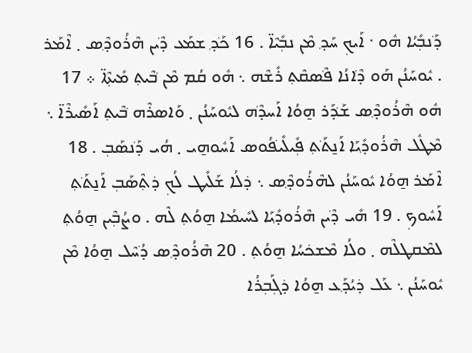ܕ݁ܰܢܒ݂ܺܝܳܐ ܗܽܘ ܁ ܐܰܝܟ݂ ܚܰܕ݂ ܡܶܢ ܢܒ݂ܺܝܶܐ̈ . 16 ܟ݁ܰܕ݂ ܫܡܰܥ ܕ݁ܶܝܢ ܗܶܪܳܘܕ݂ܶܣ ܂ ܐܶܡܰܪ . ܝܽܘܚܰܢܳܢ ܗܰܘ ܕ݁ܶܐܢܳܐ ܦ݁ܶܣܩܶܬ݂ ܪܺܫܶܗ ܆ ܗܽܘ ܩܳܡ ܡܶܢ ܒ݁ܶܝܬ݂ ܡܺܝܬ݂ܶܐ̈ ܀ 17 ܗܽܘ ܗܶܪܳܘܕ݂ܶܣ ܫܰܕ݁ܰܪ ܗ̱ܘܳܐ ܐܰܚܕ݁ܶܗ ܠܝܽܘܚܰܢܳܢ ܂ ܘܰܐܣܪܶܗ ܒ݁ܶܝܬ݂ ܐܰܣܺܝܪܶܐ̈ ܆ ܡܶܛܽܠ ܗܶܪܳܘܕ݂ܺܝܰܐ ܐܰܢ̱ܬ݁ܰܬ݂ ܦ݂ܺܝܠܺܝܦ݁ܳܘܣ ܐܰܚܽܘܗ̱ܝ ܂ ܗܳܝ ܕ݁ܰܢܣܰܒ݂ . 18 ܐܶܡܰܪ ܗ̱ܘܳܐ ܝܽܘܚܰܢܳܢ ܠܗܶܪܳܘܕ݂ܶܣ ܆ ܕ݁ܠܳܐ ܫܰܠܺܝܛ ܠܳܟ݂ ܕ݁ܬ݂ܶܣܰܒ݂ ܐܰܢ̱ܬ݁ܰܬ݂ ܐܰܚܽܘܟ݂ . 19 ܗܺܝ ܕ݁ܶܝܢ ܗܶܪܳܘܕ݂ܺܝܰܐ ܠܚܺܝܡܳܐ ܗ̱ܘܳܬ݂ ܠܶܗ . ܘܨܳܒ݂ܶܝܢ ܗ̱ܘܳܬ݂ ܠܡܶܩܛܠܶܗ ܂ ܘܠܳܐ ܡܶܫܟ݁ܚܳܐ ܗ̱ܘܳܬ݂ . 20 ܗܶܪܳܘܕ݂ܶܣ ܕ݁ܳܚܶܠ ܗ̱ܘܳܐ ܡܶܢ ܝܽܘܚܰܢܳܢ ܆ ܥܰܠ ܕ݁ܝܳܕ݂ܰܥ ܗ̱ܘܳܐ ܕ݁ܓ݂ܰܒ݂ܪܳܐ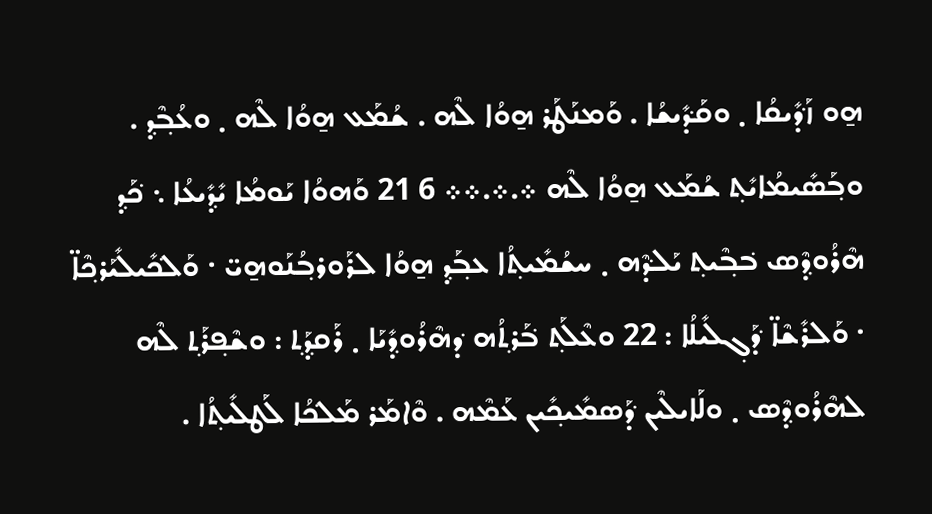ܗ̱ܘ ܙܰܕ݁ܺܝܩܳܐ ܂ ܘܩܰܕ݁ܺܝܫܳܐ . ܘܰܡܢܰܛܰܪ ܗ̱ܘܳܐ ܠܶܗ . ܫܳܡܰܥ ܗ̱ܘܳܐ ܠܶܗ ܂ ܘܥܳܒ݂ܶܕ݂ . ܘܒ݂ܰܣܺܝܡܳܐܝܺܬ݂ ܫܳܡܰܥ ܗ̱ܘܳܐ ܠܶܗ ܀.܀.܀܀ 6 21 ܘܰܗܘܳܐ ܝܰܘܡܳܐ ܝܺܕ݂ܺܝܥܳܐ ܆ ܟ݁ܰܕ݂ ܗܶܪܳܘܕ݂ܶܣ ܒ݁ܒ݂ܶܝܬ݂ ܝܰܠܕ݁ܶܗ ܂ ܚܫܳܡܺܝܬ݂ܳܐ ܥܒ݂ܰܕ݂ ܗ̱ܘܳܐ ܠܪܰܘܪܒ݂ܳܢܰܘܗ̱ܝ̈ ܁ ܘܰܠܟ݁ܺܝܠܺܝܰܪܟ݂ܶܐ̈ ܁ ܘܰܠܪܺܫܶܐ̈ ܕ݁ܰܓ݂ܠܺܝܠܳܐ : 22 ܘܥܶܠܰܬ݂ ܒ݁ܰܪܬ݂ܳܗ ܕ݁ܗܶܪܳܘܕ݂ܺܝܰܐ ܂ ܪܰܩܕ݂ܰܬ݂ : ܘܫܶܦ݂ܪܰܬ݂ ܠܶܗ ܠܗܶܪܳܘܕ݂ܶܣ ܂ ܘܠܰܐܝܠܶܝܢ ܕ݁ܰܣܡܺܝܟ݂ܺܝܢ ܥܰܡܶܗ . ܘܶܐܡܰܪ ܡܰܠܟ݁ܳܐ ܠܰܛܠܺܝܬ݂ܳܐ .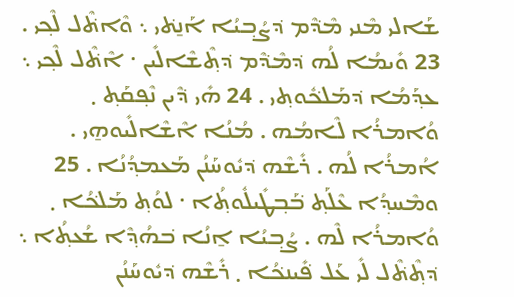ܫܰܐܠܝ ܡܶܢܝ ܡܶܕ݁ܶܡ ܕ݁ܨܳܒ݂ܝܳܐ ܐܰܢ̱ܬ݁ܝ ܆ ܘܶܐܬ݁ܶܠ ܠܶܟ݂ܝ . 23 ܘܺܝܡܳܐ ܠܳܗ ܕ݁ܡܶܕ݁ܶܡ ܕ݁ܬ݂ܶܫܶܐܠܺܝܢ ܁ ܐܶܬ݁ܶܠ ܠܶܟ݂ܝ ܆ ܥܕ݂ܰܡܳܐ ܕ݁ܡܰܠܟ݁ܽܘܬ݂ܝ . 24 ܗܺܝ ܕ݁ܶܝܢ ܢܶܦ݂ܩܰܬ݂ ܂ ܘܳܐܡܪܳܐ ܠܶܐܡܳܗ . ܡܳܢܳܐ ܐܶܫܶܐܠܺܝܘܗ̱ܝ . ܐܳܡܪܳܐ ܠܳܗ . ܪܺܫܶܗ ܕ݁ܝܽܘܚܰܢܳܢ ܡܰܥܡܕ݂ܳܢܳܐ . 25 ܘܡܶܚܕ݂ܳܐ ܥܶܠܰܬ݂ ܒ݁ܰܒ݂ܛܺܝܠܽܘܬ݂ܳܐ ܁ ܠܘܳܬ݂ ܡܰܠܟ݁ܳܐ ܂ ܘܳܐܡܪܳܐ ܠܶܗ . ܨܳܒ݂ܝܳܐ ܐ̱ܢܳܐ ܒ݁ܗܳܕ݂ܶܐ ܫܳܥܬ݂ܳܐ ܆ ܕ݁ܬ݂ܶܬ݁ܶܠ ܠܺܝ ܥܰܠ ܦ݁ܺܝܢܟ݁ܳܐ ܂ ܪܺܫܶܗ ܕ݁ܝܽܘܚܰܢܳܢ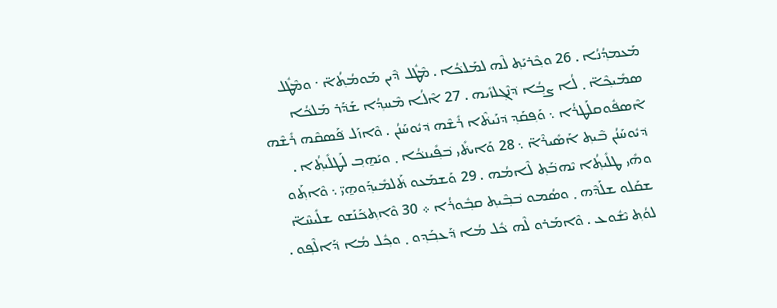ܡܰܥܡܕ݂ܳܢܳܐ . 26 ܘܟ݂ܶܪܝܰܬ݂ ܠܶܗ ܠܡܰܠܟ݁ܳܐ . ܡܶܛܽܠ ܕ݁ܶܝܢ ܡܰܘܡܳܬ݂ܳܐ̈ ܁ ܘܡܶܛܽܠ ܣܡܺܝܟ݂ܶܐ̈ ܂ ܠܳܐ ܨܒ݂ܳܐ ܕ݁ܢܶܓ݂ܠܙܺܝܗ . 27 ܐܶܠܳܐ ܡܶܚܕ݂ܳܐ ܫܰܕ݁ܰܪ ܡܰܠܟ݁ܳܐ ܐܶܣܦ݁ܽܘܩܠܰܛܪܳܐ ܆ ܘܰܦ݂ܩܰܕ݂ ܕ݁ܢܰܝܬ݁ܶܐ ܪܺܫܶܗ ܕ݁ܝܽܘܚܰܢܳܢ . ܘܶܐܙܰܠ ܦ݁ܰܣܩܶܗ ܪܺܫܶܗ ܕ݁ܝܽܘܚܰܢܳܢ ܒ݁ܶܝܬ݂ ܐܰܣܺܝܪܶܐ̈ ܆ 28 ܘܰܐܝܬ݁ܺܝ ܒ݁ܦ݂ܺܝܢܟ݁ܳܐ ܂ ܘܝܰܗ̱ܒ݂ ܠܰܛܠܺܝܬ݂ܳܐ . ܘܗܺܝ ܛܠܺܝܬ݂ܳܐ ܝܶܗܒ݁ܰܬ݂ ܠܶܐܡܳܗ . 29 ܘܰܫܡܰܥܘ ܬ݁ܰܠܡܺܝܕ݂ܰܘܗ̱ܝ̈ ܆ ܘܶܐܬ݂ܰܘ ܫܩܰܠܘ ܫܠܰܕ݁ܶܗ ܂ ܘܣܳܡܘ ܒ݁ܒ݂ܶܝܬ݂ ܩܒ݂ܽܘܪܳܐ ܀ 30 ܘܶܐܬ݂ܟ݁ܰܢܰܫܘ ܫܠܺܝܚܶܐ̈ ܠܘܳܬ݂ ܝܶܫܽܘܥ . ܘܶܐܡܰܪܘ ܠܶܗ ܟ݁ܽܠ ܡܳܐ ܕ݁ܰܥܒ݂ܰܕ݂ܘ ܂ ܘܟ݂ܽܠ ܡܳܐ ܕ݁ܰܐܠܶܦ݂ܘ .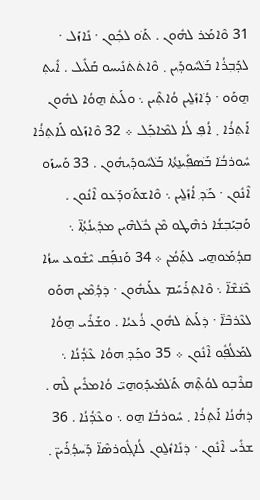31 ܘܶܐܡܰܪ ܠܗܽܘܢ . ܬ݁ܰܘ ܠܟ݂ܽܘܢ ܁ ܢܺܐܙܰܠ ܁ ܠܕ݂ܰܒ݂ܪܳܐ ܒ݁ܰܠܚܽܘܕ݂ܰܝܢ ܂ ܘܶܐܬ݁ܬ݁ܢܺܝܚܘ ܩܰܠܺܝܠ . ܐܺܝܬ݂ ܗ̱ܘܰܘ ܁ ܕ݁ܳܐܙܺܠ̱ܝܢ ܘܳܐܬ݂ܶܝܢ ܆ ܘܠܰܝܬ݁ ܗ̱ܘܳܐ ܠܗܽܘܢ ܐܰܬ݂ܪܳܐ ܂ ܐܳܦ݂ ܠܳܐ ܠܡܶܐܟ݂ܰܠ ܀ 32 ܘܶܐܙܰܠܘ ܠܰܐܬ݂ܪܳܐ ܚܽܘܪܒ݁ܳܐ ܒ݁ܰܣܦ݂ܺܝܢ̱ܬ݁ܳܐ ܒ݁ܰܠܚܽܘܕ݂ܰܝܗܽܘܢ . 33 ܘܰܚܙܰܘ ܐܶܢܽܘܢ ܁ ܟ݁ܰܕ݂ ܐܳܙܺܠ̱ܝܢ ܆ ܘܶܐܫܬ݁ܰܘܕ݁ܰܥܘ ܐܶܢܽܘܢ . ܘܰܒ݂ܝܰܒ݂ܫܳܐ ܪܗܶܛܘ ܡܶܢ ܟ݁ܽܠܗܶܝܢ ܡܕ݂ܺܝܢܳܬ݂ܳܐ̈ ܆ ܩܕ݂ܳܡܰܘܗ̱ܝ ܠܬ݂ܰܡܳܢ ܀ 34 ܘܰܢܦ݂ܰܩ ܝܶܫܽܘܥ ܚܙܳܐ ܟ݁ܶܢܫܶܐ̈ ܆ ܘܶܐܬ݂ܪܰܚܰܡ ܥܠܰܝܗܽܘܢ ܁ ܕ݁ܕ݂ܳܡܶܝܢ ܗܘܰܘ ܠܥܶܪܒ݁ܶܐ̈ ܁ ܕ݁ܠܰܝܬ݁ ܠܗܽܘܢ ܪܳܥܝܳܐ . ܘܫܰܪܺܝ ܗ̱ܘܳܐ ܠܡܰܠܳܦ݂ܽܘ ܐܶܢܽܘܢ ܀ 35 ܘܟ݂ܰܕ݂ ܗܘܳܐ ܥܶܕ݁ܳܢܳܐ ܆ ܩܪܶܒ݂ܘ ܠܘܳܬ݂ܶܗ ܬ݁ܰܠܡܺܝܕ݂ܰܘܗ̱ܝ̈ ܘܳܐܡܪܺܝܢ ܠܶܗ . ܕ݁ܗܳܢܳܐ ܐܰܬ݂ܪܳܐ ܂ ܚܽܘܪܒ݁ܳܐ ܗ̱ܘ ܆ ܘܥܶܕ݁ܳܢܳܐ . 36 ܫܪܺܝ ܐܶܢܽܘܢ ܁ ܕ݁ܢܺܐܙܽܠ̱ܘܢ ܠܳܐܓ݂ܽܘܪܣܶܐ̈ ܕ݁ܰܚܕ݂ܳܪܰܝܢ̈ ܂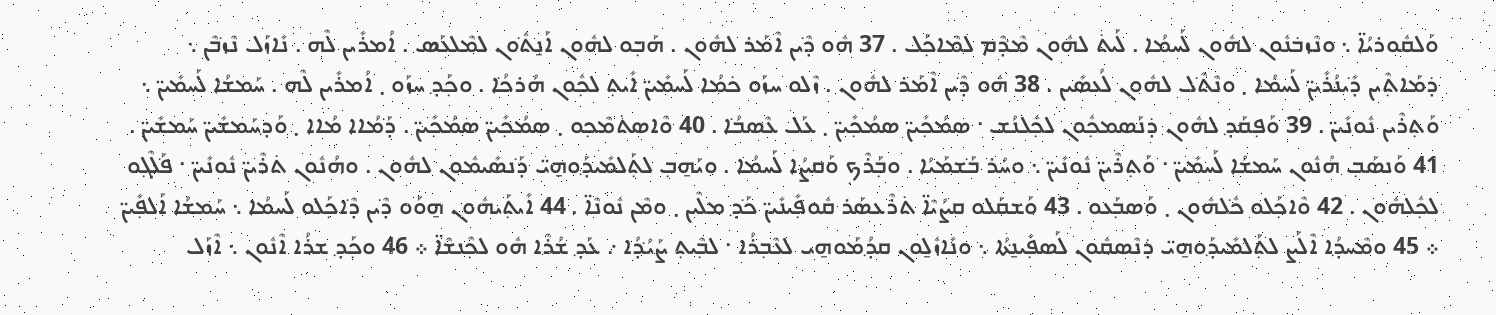ܘܰܠܩܽܘܪܝܳܐ̈ ܆ ܘܢܶܙܒ݁ܢܽܘܢ ܠܗܽܘܢ ܠܰܚܡܳܐ . ܠܰܝܬ݁ ܠܗܽܘܢ ܡܶܕ݁ܶܡ ܠܡܶܐܟ݂ܰܠ . 37 ܗܽܘ ܕ݁ܶܝܢ ܐܶܡܰܪ ܠܗܽܘܢ . ܗܰܒ݂ܘ ܠܗܽܘܢ ܐܰܢ̱ܬ݁ܽܘܢ ܠܡܶܠܥܰܣ . ܐܳܡܪܺܝܢ ܠܶܗ . ܢܺܐܙܰܠ ܢܶܙܒ݁ܶܢ ܆ ܕ݁ܡܰܐܬ݂ܶܝܢ ܕ݁ܺܝܢܳܪܺܝܢ̈ ܠܰܚܡܳܐ ܂ ܘܢܶܬ݁ܶܠ ܠܗܽܘܢ ܠܳܥܣܺܝܢ . 38 ܗܽܘ ܕ݁ܶܝܢ ܐܶܡܰܪ ܠܗܽܘܢ . ܙܶܠܘ ܚܙܰܘ ܟ݁ܡܳܐ ܠܰܚܡܺܝܢ̈ ܐܺܝܬ݂ ܠܟ݂ܽܘܢ ܗܳܪܟ݁ܳܐ . ܘܟ݂ܰܕ݂ ܚܙܰܘ ܂ ܐܳܡܪܺܝܢ ܠܶܗ . ܚܰܡܫܳܐ ܠܰܚܡܺܝܢ̈ ܆ ܘܰܬ݂ܪܶܝܢ ܢܽܘܢܺܝܢ̈ . 39 ܘܰܦ݂ܩܰܕ݂ ܠܗܽܘܢ ܕ݁ܢܰܣܡܟ݂ܽܘܢ ܠܟ݂ܽܠܢܳܫ ܁ ܣܡܳܟ݂ܺܝܢ̈ ܣܡܳܟ݂ܺܝܢ̈ ܂ ܥܰܠ ܥܶܣܒ݁ܳܐ . 40 ܘܶܐܣܬ݁ܡܶܟ݂ܘ ܂ ܣܡܳܟ݂ܺܝܢ̈ ܣܡܳܟ݂ܺܝܢ̈ . ܕ݁ܰܡܳܐܐ ܡܳܐܐ ܂ ܘܰܕ݂ܚܰܡܫܺܝܢ̈ ܚܰܡܫܺܝܢ̈ . 41 ܘܰܢܣܰܒ݂ ܗܳܢܽܘܢ ܚܰܡܫܳܐ ܠܰܚܡܺܝܢ̈ ܁ ܘܰܬ݂ܪܶܝܢ̈ ܢܽܘܢܺܝܢ̈ ܆ ܘܚܳܪ ܒ݁ܰܫܡܰܝܳܐ . ܘܒ݂ܰܪܶܟ݂ ܘܰܩܨܳܐ ܠܰܚܡܳܐ . ܘܝܰܗ̱ܒ݂ ܠܬ݂ܰܠܡܺܝܕ݂ܰܘܗ̱ܝ̈ ܕ݁ܰܢܣܺܝܡܽܘܢ ܠܗܽܘܢ . ܘܗܳܢܽܘܢ ܬ݁ܪܶܝܢ̈ ܢܽܘܢܺܝܢ̈ ܁ ܦ݁ܰܠܶܓ݂ܘ ܠܟ݂ܽܠܗܽܘܢ . 42 ܘܶܐܟ݂ܰܠܘ ܟ݁ܽܠܗܽܘܢ ܂ ܘܰܣܒ݂ܰܥܘ . 43 ܘܰܫܩܰܠܘ ܩܨܳܝܶܐ̈ ܬ݁ܪܶܥܣܰܪ ܩܽܘܦ݂ܺܝܢܺܝܢ̈ ܟ݁ܰܕ݂ ܡܠܶܝܢ ܂ ܘܡܶܢ ܢܽܘܢܶܐ̈ . 44 ܐܺܝܬ݂ܰܝܗܽܘܢ ܗ̱ܘܰܘ ܕ݁ܶܝܢ ܕ݁ܶܐܟ݂ܰܠܘ ܠܰܚܡܳܐ ܆ ܚܰܡܫܳܐ ܐܰܠܦ݂ܺܝܢ̈ ܀ 45 ܘܡܶܚܕ݂ܳܐ ܐܶܠܰܨ ܠܬ݂ܰܠܡܺܝܕ݂ܰܘܗ̱ܝ̈ ܕ݁ܢܶܣܩܽܘܢ ܠܰܣܦ݂ܺܝܢ̱ܬ݁ܳܐ ܆ ܘܢܺܐܙܽܠ̱ܘܢ ܩܕ݂ܳܡܰܘܗ̱ܝ ܠܥܶܒ݂ܪܳܐ ܁ ܠܒ݂ܶܝܬ݂ ܨܰܝܳܕ݁ܳܐ ܇ ܥܰܕ݂ ܫܳܪܶܐ ܗܽܘ ܠܟ݂ܶܢܫܶܐ̈ ܀ 46 ܘܟ݂ܰܕ݂ ܫܪܳܐ ܐܶܢܽܘܢ ܆ ܐܶܙܰܠ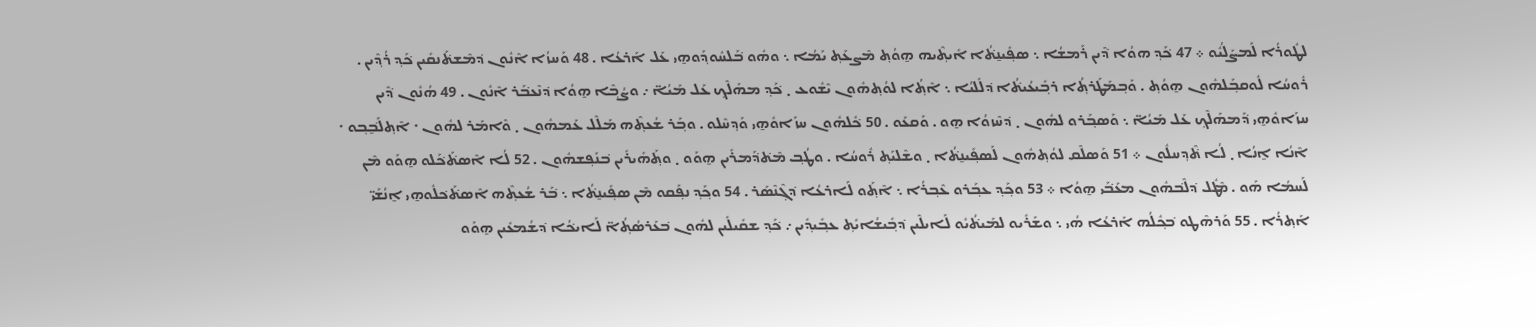ܠܛܽܘܪܳܐ ܠܰܡܨܰܠܳܝܽܘ ܀ 47 ܟ݁ܰܕ݂ ܗܘܳܐ ܕ݁ܶܝܢ ܪܰܡܫܳܐ ܆ ܣܦ݂ܺܝܢ̱ܬ݁ܳܐ ܐܺܝܬ݂ܶܝܗ ܗ̱ܘܳܬ݂ ܡܶܨܥܰܬ݂ ܝܰܡܳܐ ܆ ܘܗܽܘ ܒ݁ܰܠܚܽܘܕ݂ܰܘܗ̱ܝ ܥܰܠ ܐܰܪܥܳܐ . 48 ܘܰܚܙܳܐ ܐܶܢܽܘܢ ܕ݁ܡܶܫܬ݁ܰܢܩܺܝܢ ܟ݁ܰܕ݂ ܪܳܕ݂ܶܝܢ . ܪܽܘܚܳܐ ܠܽܘܩܒ݂ܰܠܗܽܘܢ ܗ̱ܘܳܬ݂ . ܘܰܒ݂ܡܰܛܰܪܬ݂ܳܐ ܪܒ݂ܺܝܥܳܝܬ݁ܳܐ ܕ݁ܠܺܠܝܳܐ ܆ ܐܶܬ݂ܳܐ ܠܘܳܬ݂ܗܽܘܢ ܝܶܫܽܘܥ ܂ ܟ݁ܰܕ݂ ܡܗܰܠܶܟ݂ ܥܰܠ ܡܰܝܳܐ̈ ܇ ܘܨܳܒ݂ܶܐ ܗ̱ܘܳܐ ܕ݁ܢܶܥܒ݁ܰܪ ܐܶܢܽܘܢ . 49 ܗܳܢܽܘܢ ܕ݁ܶܝܢ ܚܙܰܐܘܽܗ̱ܝ ܕ݁ܰܡܗܰܠܶܟ݂ ܥܰܠ ܡܰܝܳܐ̈ ܆ ܘܰܣܒ݂ܰܪܘ ܠܗܽܘܢ ܂ ܕ݁ܚܶܙܘܳܐ ܗ̱ܘ . ܘܰܩܥܰܘ . 50 ܟ݁ܽܠܗܽܘܢ ܚܙܰܐܘܽܗ̱ܝ ܘܰܕ݂ܚܶܠܘ . ܘܒ݂ܰܪ ܫܳܥܬ݂ܶܗ ܡܰܠܶܠ ܥܰܡܗܽܘܢ ܂ ܘܶܐܡܰܪ ܠܗܽܘܢ ܁ ܐܶܬ݂ܠܰܒ̱݁ܒ݂ܘ ܁ ܐܶܢܳܐ ܐ̱ܢܳܐ ܂ ܠܳܐ ܬ݁ܶܕ݂ܚܠܽܘܢ ܀ 51 ܘܰܣܠܶܩ ܠܘܳܬ݂ܗܽܘܢ ܠܰܣܦ݂ܺܝܢ̱ܬ݁ܳܐ ܂ ܘܫܶܠܝܰܬ݂ ܪܽܘܚܳܐ . ܘܛܳܒ݂ ܡܶܬ݁ܕ݁ܰܡܪܺܝܢ ܗ̱ܘܰܘ ܂ ܘܬ݂ܰܗܺܝܪܺܝܢ ܒ݁ܢܰܦ݂ܫܗܽܘܢ . 52 ܠܳܐ ܐܶܣܬ݁ܰܟ݁ܰܠܘ ܗ̱ܘܰܘ ܡܶܢ ܠܰܚܡܳܐ ܗܰܘ . ܡܶܛܽܠ ܕ݁ܠܶܒ݁ܗܽܘܢ ܡܥܰܒ݁ܰܝ ܗ̱ܘܳܐ ܀ 53 ܘܟ݂ܰܕ݂ ܥܒ݂ܰܪܘ ܥܶܒ݂ܪܳܐ ܆ ܐܶܬ݂ܰܘ ܠܰܐܪܥܳܐ ܕ݁ܓ݂ܶܢܶܣܰܪ . 54 ܘܟ݂ܰܕ݂ ܢܦ݂ܰܩܘ ܡܶܢ ܣܦ݂ܺܝܢ̱ܬ݁ܳܐ ܆ ܒ݁ܰܪ ܫܳܥܬ݂ܶܗ ܐܶܣܬ݁ܰܟ݁ܠܽܘܗ̱ܝ ܐ̱ܢܳܫܰܝ̈ ܐܰܬ݂ܪܳܐ . 55 ܘܰܪܗܶܛܘ ܒ݁ܟ݂ܽܠܳܗ ܐܰܪܥܳܐ ܗܳܝ ܆ ܘܫܰܪܺܝܘ ܠܡܰܝܬ݁ܳܝܽܘ ܠܰܐܝܠܶܝܢ ܕ݁ܒ݂ܺܝܫܳܐܝܺܬ݂ ܥܒ݂ܺܝܕ݂ܺܝܢ ܇ ܟ݁ܰܕ݂ ܫܩܺܝܠܺܝܢ ܠܗܽܘܢ ܒ݁ܥܰܪܣܳܬ݂ܳܐ̈ ܠܰܐܝܟ݁ܳܐ ܕ݁ܫܳܡܥܺܝܢ ܗ̱ܘܰܘ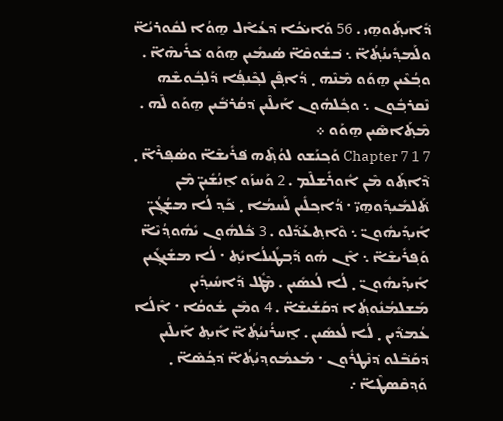ܕ݁ܺܐܝܬ݂ܰܘܗ̱ܝ . 56 ܘܰܐܝܟ݁ܳܐ ܕ݁ܥܳܐܶܠ ܗ̱ܘܳܐ ܠܩܽܘܪܝܳܐ̈ ܘܠܰܡܕ݂ܺܝܢܳܬ݂ܳܐ̈ ܆ ܒ݁ܫܽܘܩܶܐ̈ ܣܳܝܡܺܝܢ ܗ̱ܘܰܘ ܟ݁ܪܺܝܗܶܐ̈ . ܘܒ݂ܳܥܶܝܢ ܗ̱ܘܰܘ ܡܶܢܶܗ ܂ ܕ݁ܳܐܦ݂ܶܢ ܠܟ݂ܶܢܦ݂ܳܐ ܕ݁ܰܠܒ݂ܽܘܫܶܗ ܢܶܩܪܒ݂ܽܘܢ ܆ ܘܟ݂ܽܠܗܽܘܢ ܐܰܝܠܶܝܢ ܕ݁ܩܳܪܒ݁ܺܝܢ ܗ̱ܘܰܘ ܠܶܗ . ܡܶܬ݂ܰܐܣܶܝܢ ܗ̱ܘܰܘ ܀
7 Chapter 7 1 ܘܰܟ݂ܢܰܫܘ ܠܘܳܬ݂ܶܗ ܦ݁ܪܺܝܫܶܐ̈ ܘܣܳܦ݂ܪܶܐ̈ ܂ ܕ݁ܶܐܬ݂ܰܘ ܡܶܢ ܐܽܘܪܺܫܠܶܡ . 2 ܘܰܚܙܰܘ ܐ̱ܢܳܫܺܝܢ̈ ܡܶܢ ܬ݁ܰܠܡܺܝܕ݂ܰܘܗ̱ܝ̈ ܁ ܕ݁ܳܐܟ݂ܠܺܝܢ ܠܰܚܡܳܐ ܂ ܟ݁ܰܕ݂ ܠܳܐ ܡܫܳܓ݂ܳܢ̈ ܐܺܝܕ݂ܰܝܗܽܘܢ̈ ܆ ܘܶܐܬ݂ܥܰܕ݁ܰܠܘ . 3 ܟ݁ܽܠܗܽܘܢ ܝܺܗܽܘܕ݂ܳܝܶܐ̈ ܘܰܦ݂ܪܺܝܫܶܐ̈ ܆ ܐܶܢ ܗܽܘ ܕ݁ܰܒ݂ܛܺܝܠܳܐܝܺܬ݂ ܁ ܠܳܐ ܡܫܺܝܓ݂ܺܝܢ ܐܺܝܕ݂ܰܝܗܽܘܢ̈ ܂ ܠܳܐ ܠܳܥܣܺܝܢ . ܡܶܛܽܠ ܕ݁ܰܐܚܺܝܕ݂ܺܝܢ ܡܰܫܠܡܳܢܽܘܬ݂ܳܐ ܕ݁ܩܰܫܺܝܫܶܐ̈ . 4 ܘܡܶܢ ܫܽܘܩܳܐ ܁ ܐܶܠܳܐ ܥܳܡܕ݁ܺܝܢ ܂ ܠܳܐ ܠܳܥܣܺܝܢ . ܐ̱ܚܪܳܢܝܳܬ݂ܳܐ̈ ܐܺܝܬ݂ ܐܰܝܠܶܝܢ ܕ݁ܩܰܒ݁ܶܠܘ ܕ݁ܢܶܛܪܽܘܢ ܁ ܡܰܥܡܽܘܕ݂ܝܳܬ݂ܳܐ̈ ܕ݁ܟ݂ܳܣܶܐ̈ ܂ ܘܰܕ݂ܩܶܣܛܶܐ̈ ܇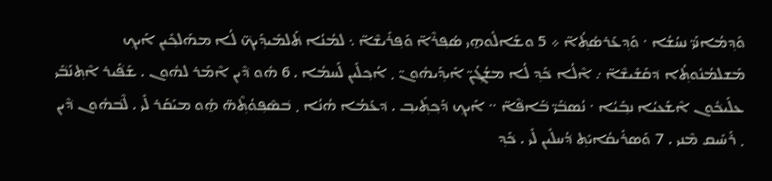ܘܰܕ݂ܡܳܐܢܰܝ̈ ܢܚܳܫܳܐ ܁ ܘܰܕ݂ܥܰܪܣܳܬ݂ܳܐ̈ ܀ 5 ܘܫܰܐܠܽܘܗ̱ܝ ܣܳܦ݂ܪܶܐ̈ ܘܰܦ݂ܪܺܝܫܶܐ̈ ܆ ܠܡܳܢܳܐ ܬ݁ܰܠܡܺܝܕ݂ܰܝܟ݁̈ ܠܳܐ ܡܗܰܠܟ݂ܺܝܢ ܐܰܝܟ݂ ܡܰܫܠܡܳܢܽܘܬ݂ܳܐ ܕ݁ܩܰܫܺܝܫܶܐ̈ ܇ ܐܶܠܳܐ ܟ݁ܰܕ݂ ܠܳܐ ܡܫܳܓ݂ܳܢ̈ ܐܺܝܕ݂ܰܝܗܽܘܢ̈ ܂ ܐܳܟ݂ܠܺܝܢ ܠܰܚܡܳܐ . 6 ܗܽܘ ܕ݁ܶܝܢ ܐܶܡܰܪ ܠܗܽܘܢ . ܫܰܦ݁ܺܝܪ ܐܶܬ݂ܢܰܒ݁ܺܝ ܥܠܰܝܟ݁ܽܘܢ ܐܶܫܰܥܝܳܐ ܢܒ݂ܺܝܳܐ ܁ ܢܳܣܒ݁ܰܝ̈ ܒ݁ܰܐܦ݁ܶܐ̈ ܅ ܐܰܝܟ݂ ܕ݁ܰܟ݂ܬ݂ܺܝܒ݂ . ܕ݁ܥܰܡܳܐ ܗܳܢܳܐ ܂ ܒ݁ܣܶܦ݂ܘܳܬ݂ܶܗ̈ ܗ̱ܽܘ ܡܝܰܩܰܪ ܠܺܝ . ܠܶܒ݁ܗܽܘܢ ܕ݁ܶܝܢ ܂ ܪܰܚܺܝܩ ܡܶܢܝ . 7 ܘܰܣܪܺܝܩܳܐܝܺܬ݂ ܕ݁ܳܚܠܺܝܢ ܠܺܝ . ܟ݁ܰܕ݂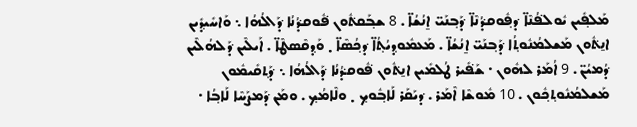ܡܰܠܦ݂ܺܝܢ ܝܽܘܠܦ݁ܳܢܶܐ̈ ܕ݁ܦ݂ܽܘܩܕ݁ܳܢܶܐ̈ ܕ݁ܰܒ݂ܢܰܝ̈ ܐ̱ܢܳܫܳܐ̈ . 8 ܫܒ݂ܰܩܬ݁ܽܘܢ ܦ݁ܽܘܩܕ݁ܳܢܳܐ ܕ݁ܰܐܠܳܗܳܐ ܆ ܘܰܐܚܺܝܕ݂ܺܝܢ ܐܢ̱ܬ݁ܽܘܢ ܡܰܫܠܡܳܢܽܘܬ݂ܳܐ ܕ݁ܰܒ݂ܢܰܝ̈ ܐ̱ܢܳܫܳܐ̈ . ܡܰܥܡܽܘܕ݂ܝܳܬ݂ܳܐ̈ ܕ݁ܟ݂ܳܣܶܐ̈ ܂ ܘܰܕ݂ܩܶܣܛܶܐ̈ . ܐܰܝܠܶܝܢ ܕ݁ܰܠܗܳܠܶܝܢ ܕ݁ܳܡܝܳܢ̈ . 9 ܐܳܡܰܪ ܠܗܽܘܢ ܁ ܫܰܦ݁ܺܝܪ ܛܳܠܡܺܝܢ ܐܢ̱ܬ݁ܽܘܢ ܦ݁ܽܘܩܕ݁ܳܢܳܐ ܕ݁ܰܐܠܳܗܳܐ ܆ ܕ݁ܰܬ݂ܩܺܝܡܽܘܢ ܡܰܫܠܡܳܢܽܘܬ݂ܟ݂ܽܘܢ . 10 ܡܽܘܫܶܐ ܐܶܡܰܪ . ܕ݁ܝܰܩܰܪ ܠܰܐܒ݂ܽܘܟ݂ ܂ ܘܠܶܐܡܳܟ݂ . ܘܡܰܢ ܕ݁ܰܡܨܰܚܶܐ ܠܰܐܒ݂ܳܐ ܁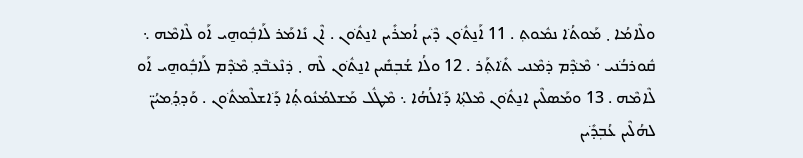ܘܠܶܐܡܳܐ ܂ ܡܰܘܬ݁ܳܐ ܢܡܽܘܬ݂ . 11 ܐܰܢ̱ܬ݁ܽܘܢ ܕ݁ܶܝܢ ܐܳܡܪܺܝܢ ܐܢ̱ܬ݁ܽܘܢ . ܐܶܢ ܢܺܐܡܰܪ ܠܰܐܒ݂ܽܘܗ̱ܝ ܐܰܘ ܠܶܐܡܶܗ ܆ ܩܽܘܪܒ݁ܳܢܝ ܁ ܡܶܕ݁ܶܡ ܕ݁ܡܶܢܝ ܬ݁ܺܐܬ݂ܰܪ . 12 ܘܠܳܐ ܫܳܒ݂ܩܺܝܢ ܐܢ̱ܬ݁ܽܘܢ ܠܶܗ ܂ ܕ݁ܢܶܥܒ݁ܶܕ݂ ܡܶܕ݁ܶܡ ܠܰܐܒ݂ܽܘܗ̱ܝ ܐܰܘ ܠܶܐܡܶܗ . 13 ܘܡܰܣܠܶܝܢ ܐܢ̱ܬ݁ܽܘܢ ܡܶܠܬ݂ܳܐ ܕ݁ܰܐܠܳܗܳܐ ܆ ܡܶܛܽܠ ܡܰܫܠܡܳܢܽܘܬ݂ܳܐ ܕ݁ܰܐܫܠܶܡܬ݁ܽܘܢ . ܘܰܕ݂ܕ݂ܳܡܝܳܢ̈ ܠܗܳܠܶܝܢ ܥܳܒ݂ܕ݁ܺܝܢ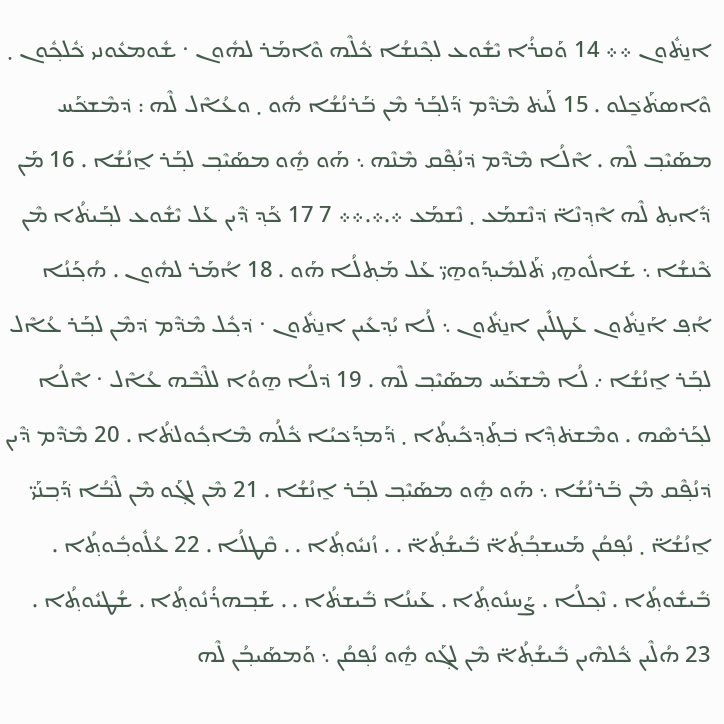ܐܢ̱ܬ݁ܽܘܢ ܀܀ 14 ܘܰܩܪܳܐ ܝܶܫܽܘܥ ܠܟ݂ܶܢܫܳܐ ܟ݁ܽܠܶܗ ܘܶܐܡܰܪ ܠܗܽܘܢ ܁ ܫܽܘܡܥܽܘܢܝ ܟ݁ܽܠܟ݂ܽܘܢ ܂ ܘܶܐܣܬ݁ܰܟ̱݁ܠܘ . 15 ܠܰܝܬ݁ ܡܶܕ݁ܶܡ ܕ݁ܰܠܒ݂ܰܪ ܡܶܢ ܒ݁ܰܪܢܳܫܳܐ ܗܽܘ ܂ ܘܥܳܐܶܠ ܠܶܗ : ܕ݁ܡܶܫܟ݁ܰܚ ܡܣܰܝܶܒ݂ ܠܶܗ . ܐܶܠܳܐ ܡܶܕ݁ܶܡ ܕ݁ܢܳܦ݂ܶܩ ܡܶܢܶܗ ܆ ܗܰܘ ܗ̱ܽܘ ܡܣܰܝܶܒ݂ ܠܒ݂ܰܪ ܐ̱ܢܳܫܳܐ . 16 ܡܰܢ ܕ݁ܺܐܝܬ݂ ܠܶܗ ܐܶܕ݂ܢܶܐ̈ ܕ݁ܢܶܫܡܰܥ ܂ ܢܶܫܡܰܥ ܀.܀.܀܀ 7 17 ܟ݁ܰܕ݂ ܕ݁ܶܝܢ ܥܰܠ ܝܶܫܽܘܥ ܠܒ݂ܰܝܬ݁ܳܐ ܡܶܢ ܟ݁ܶܢܫܳܐ ܆ ܫܰܐܠܽܘܗ̱ܝ ܬ݁ܰܠܡܺܝܕ݂ܰܘܗ̱ܝ̈ ܥܰܠ ܡܰܬ݂ܠܳܐ ܗܰܘ . 18 ܐܳܡܰܪ ܠܗܽܘܢ . ܗܳܟ݂ܰܢܳܐ ܐܳܦ݂ ܐܰܢ̱ܬ݁ܽܘܢ ܥܰܛܠܺܝܢ ܐܢ̱ܬ݁ܽܘܢ ܆ ܠܳܐ ܝܳܕ݂ܥܺܝܢ ܐܢ̱ܬ݁ܽܘܢ ܁ ܕ݁ܟ݂ܽܠ ܡܶܕ݁ܶܡ ܕ݁ܡܶܢ ܠܒ݂ܰܪ ܥܳܐܶܠ ܠܒ݂ܰܪ ܐ̱ܢܳܫܳܐ ܇ ܠܳܐ ܡܶܫܟ݁ܰܚ ܡܣܰܝܶܒ݂ ܠܶܗ . 19 ܕ݁ܠܳܐ ܗ̱ܘܳܐ ܠܠܶܒ݁ܶܗ ܥܳܐܶܠ ܁ ܐܶܠܳܐ ܠܟ݂ܰܪܣܶܗ . ܘܡܶܫܬ݁ܕ݂ܶܐ ܒ݁ܬ݂ܰܕ݂ܟ݁ܺܝܬ݂ܳܐ ܂ ܕ݁ܰܡܕ݂ܰܟ݁ܝܳܐ ܟ݁ܽܠܳܗ ܡܶܐܟ݂ܽܘܠܬ݁ܳܐ . 20 ܡܶܕ݁ܶܡ ܕ݁ܶܝܢ ܕ݁ܢܳܦ݂ܶܩ ܡܶܢ ܒ݁ܰܪܢܳܫܳܐ ܆ ܗܰܘ ܗ̱ܽܘ ܡܣܰܝܶܒ݂ ܠܒ݂ܰܪ ܐ̱ܢܳܫܳܐ . 21 ܡܶܢ ܠܓ݂ܰܘ ܡܶܢ ܠܶܒ݁ܳܐ ܕ݁ܰܒ݂ܢܰܝ̈ ܐ̱ܢܳܫܳܐ̈ ܂ ܢܳܦ݂ܩܳܢ ܡܰܚܫܒ݂ܳܬ݂ܳܐ̈ ܒ݁ܺܝܫܳܬ݂ܳܐ̈ . . ܙܳܢܝܽܘܬ݂ܳܐ . . ܩܶܛܠܳܐ . 22 ܥܳܠܽܘܒ݂ܽܘܬ݂ܳܐ . ܒ݁ܺܝܫܽܘܬ݂ܳܐ . ܢܶܟ݂ܠܳܐ . ܨܰܚܢܽܘܬ݂ܳܐ . ܥܰܝܢܳܐ ܒ݁ܺܝܫܬ݁ܳܐ . . ܫܰܒ݂ܗܪܳܢܽܘܬ݂ܳܐ . ܫܳܛܝܽܘܬ݂ܳܐ . 23 ܗܳܠܶܝܢ ܟ݁ܽܠܗܶܝܢ ܒ݁ܺܝܫܳܬ݂ܳܐ̈ ܡܶܢ ܠܓ݂ܰܘ ܗ̱ܽܘ ܢܳܦ݂ܩܳܢ ܆ ܘܰܡܣܰܝܒ݂ܳܢ ܠܶܗ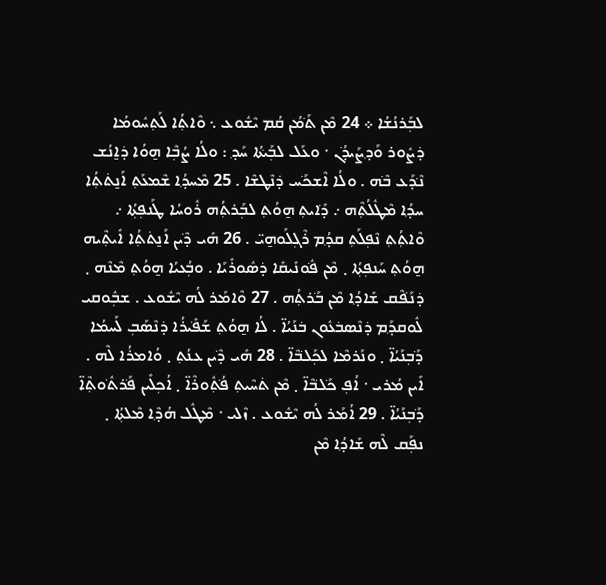ܠܒ݂ܰܪܢܳܫܳܐ ܀ 24 ܡܶܢ ܬ݁ܰܡܳܢ ܩܳܡ ܝܶܫܽܘܥ ܆ ܘܶܐܬ݂ܳܐ ܠܰܬ݂ܚܽܘܡܳܐ ܕ݁ܨܽܘܪ ܘܰܕ݂ܨܰܝܕ݁ܳܢ ܁ ܘܥܰܠ ܠܒ݂ܰܝܬ݁ܳܐ ܚܰܕ݂ : ܘܠܳܐ ܨܳܒ݂ܶܐ ܗ̱ܘܳܐ ܕ݁ܐ̱ܢܳܫ ܢܶܕ݁ܰܥ ܒ݁ܶܗ . ܘܠܳܐ ܐܶܫܟ݁ܰܚ ܕ݁ܢܶܛܫܶܐ . 25 ܡܶܚܕ݂ܳܐ ܫܶܡܥܰܬ݂ ܐܰܢ̱ܬ݁ܬ݂ܳܐ ܚܕ݂ܳܐ ܡܶܛܽܠܳܬ݂ܶܗ ܇ ܕ݁ܺܐܝܬ݂ ܗ̱ܘܳܬ݂ ܠܒ݂ܰܪܬ݂ܳܗ ܪܽܘܚܳܐ ܛܰܢܦ݂ܬ݂ܳܐ ܇ ܘܶܐܬ݂ܳܬ݂ ܢܶܦ݂ܠܰܬ݂ ܩܕ݂ܳܡ ܪܶܓ݂ܠܰܘܗ̱ܝ̈ . 26 ܗܺܝ ܕ݁ܶܝܢ ܐܰܢ̱ܬ݁ܬ݂ܳܐ ܐܺܝܬ݂ܶܝܗ ܗ̱ܘܳܬ݂ ܚܰܢܦ݂ܬ݂ܳܐ ܂ ܡܶܢ ܦ݁ܽܘܢܺܝܩܺܐ ܕ݁ܣܽܘܪܺܝܰܐ . ܘܒ݂ܳܥܝܳܐ ܗ̱ܘܳܬ݂ ܡܶܢܶܗ ܂ ܕ݁ܢܰܦ݁ܶܩ ܫܺܐܕ݂ܳܐ ܡܶܢ ܒ݁ܰܪܬ݂ܳܗ . 27 ܘܶܐܡܰܪ ܠܳܗ ܝܶܫܽܘܥ . ܫܒ݂ܽܘܩܝ ܠܽܘܩܕ݂ܰܡ ܕ݁ܢܶܣܒ݁ܥܽܘܢ ܒ݁ܢܰܝܳܐ̈ . ܠܳܐ ܗ̱ܘܳܬ݂ ܫܰܦ݁ܺܝܪܳܐ ܕ݁ܢܶܣܰܒ݂ ܠܰܚܡܳܐ ܕ݁ܰܒ݂ܢܰܝܳܐ̈ ܂ ܘܢܰܪܡܶܐ ܠܟ݂ܰܠܒ݁ܶܐ̈ . 28 ܗܺܝ ܕ݁ܶܝܢ ܥܢܳܬ݂ ܂ ܘܳܐܡܪܳܐ ܠܶܗ . ܐܺܝܢ ܡܳܪܝ ܁ ܐܳܦ݂ ܟ݁ܰܠܒ݁ܶܐ̈ ܂ ܡܶܢ ܬ݁ܚܶܝܬ݂ ܦ݁ܳܬ݂ܽܘܪܶܐ̈ ܂ ܐܳܟ݂ܠܺܝܢ ܦ݁ܰܪܬ݁ܽܘܬ݂ܶܐ̈ ܕ݁ܰܒ݂ܢܰܝܳܐ̈ . 29 ܐܳܡܰܪ ܠܳܗ ܝܶܫܽܘܥ . ܙܶܠܝ ܁ ܡܶܛܽܠ ܗܳܕ݂ܶܐ ܡܶܠܬ݂ܳܐ ܂ ܢܦ݂ܰܩ ܠܶܗ ܫܺܐܕ݂ܳܐ ܡܶܢ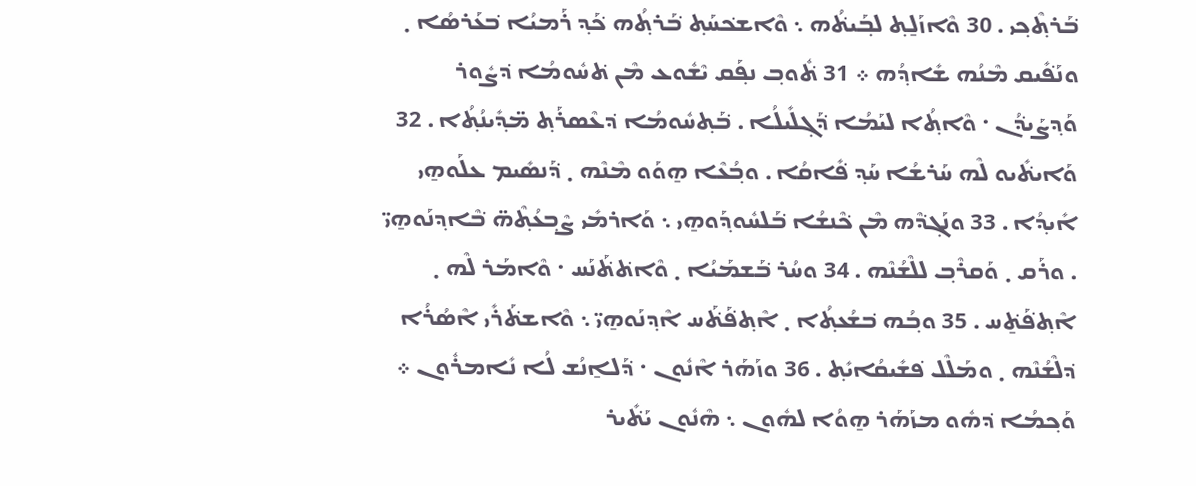ܒ݁ܰܪܬ݂ܶܟ݂ܝ . 30 ܘܶܐܙܰܠ̱ܬ݂ ܠܒ݂ܰܝܬ݁ܳܗ ܆ ܘܶܐܫܟ݁ܚܰܬ݂ ܒ݁ܰܪܬ݂ܳܗ ܟ݁ܰܕ݂ ܪܰܡܝܳܐ ܒ݁ܥܰܪܣܳܐ ܂ ܘܢܰܦ݁ܺܝܩ ܡܶܢܳܗ ܫܺܐܕ݂ܳܗ ܀ 31 ܬ݁ܽܘܒ݂ ܢܦ݂ܰܩ ܝܶܫܽܘܥ ܡܶܢ ܬ݁ܚܽܘܡܳܐ ܕ݁ܨܽܘܪ ܘܰܕ݂ܨܰܝܕ݁ܳܢ ܁ ܘܶܐܬ݂ܳܐ ܠܝܰܡܳܐ ܕ݁ܰܓ݂ܠܺܝܠܳܐ . ܒ݁ܰܬ݂ܚܽܘܡܳܐ ܕ݁ܥܶܣܪܰܬ݂ ܡ̈ܕ݂ܺܝܢܳܬ݂ܳܐ . 32 ܘܰܐܝܬ݁ܺܝܘ ܠܶܗ ܚܰܪܫܳܐ ܚܰܕ݂ ܦ݁ܺܐܩܳܐ . ܘܒ݂ܳܥܶܐ ܗ̱ܘܰܘ ܡܶܢܶܗ ܂ ܕ݁ܰܢܣܺܝܡ ܥܠܰܘܗ̱ܝ ܐܺܝܕ݂ܳܐ . 33 ܘܢܰܓ݂ܕ݁ܶܗ ܡܶܢ ܟ݁ܶܢܫܳܐ ܒ݁ܰܠܚܽܘܕ݂ܰܘܗ̱ܝ ܆ ܘܰܐܪܡܺܝ ܨܶܒ݂ܥܳܬ݂ܶܗ̈ ܒ݁ܶܐܕ݂ܢܰܘܗ̱ܝ̈ . ܘܪܰܩ ܂ ܘܰܩܪܶܒ݂ ܠܠܶܫܳܢܶܗ . 34 ܘܚܳܪ ܒ݁ܰܫܡܰܝܳܐ ܂ ܘܶܐܬ݁ܬ݁ܰܢܰܚ ܁ ܘܶܐܡܰܪ ܠܶܗ ܂ ܐܶܬ݂ܦ݁ܰܬ̱݁ܚ . 35 ܘܒ݂ܳܗ ܒ݁ܫܳܥܬ݂ܳܐ ܂ ܐܶܬ݂ܦ݁ܰܬ݁ܰܚ ܐܶܕ݂ܢܰܘܗ̱ܝ̈ ܆ ܘܶܐܫܬ݁ܰܪܺܝ ܐܶܣܳܪܳܐ ܕ݁ܠܶܫܳܢܶܗ ܂ ܘܡܰܠܶܠ ܦ݁ܫܺܝܩܳܐܝܺܬ݂ . 36 ܘܙܰܗܰܪ ܐܶܢܽܘܢ ܁ ܕ݁ܰܠܐ̱ܢܳܫ ܠܳܐ ܢܺܐܡܪܽܘܢ ܀ ܘܰܟ݂ܡܳܐ ܕ݁ܗܽܘ ܡܙܰܗܰܪ ܗ̱ܘܳܐ ܠܗܽܘܢ ܆ ܗܶܢܽܘܢ ܝܰܬ݁ܺܝܪ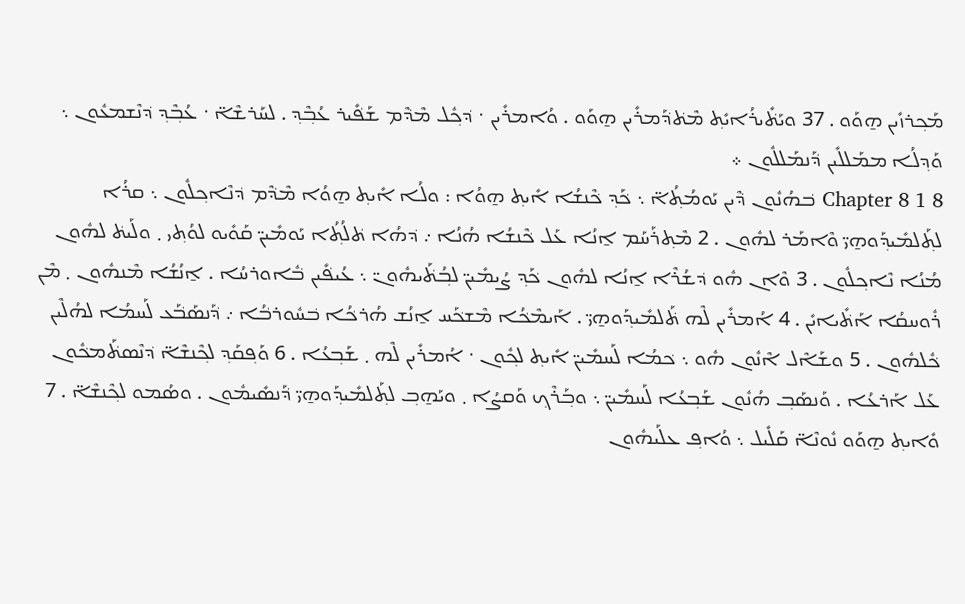ܡܰܟ݂ܪܙܺܝܢ ܗ̱ܘܰܘ . 37 ܘܝܰܬ݁ܺܝܪܳܐܝܺܬ݂ ܡܶܬ݁ܕ݁ܰܡܪܺܝܢ ܗ̱ܘܰܘ . ܘܳܐܡܪܺܝܢ ܁ ܕ݁ܟ݂ܽܠ ܡܶܕ݁ܶܡ ܫܰܦ݁ܺܝܪ ܥܳܒ݂ܶܕ݂ . ܠܚܰܪܫܶܐ̈ ܁ ܥܳܒ݂ܶܕ݂ ܕ݁ܢܶܫܡܥܽܘܢ ܆ ܘܰܕ݂ܠܳܐ ܡܡܰܠܠܺܝܢ ܕ݁ܰܢܡܰܠܠܽܘܢ ܀
8 Chapter 8 1 ܒ݁ܗܳܢܽܘܢ ܕ݁ܶܝܢ ܝܰܘܡܳܬ݂ܳܐ̈ ܆ ܟ݁ܰܕ݂ ܟ݁ܶܢܫܳܐ ܐܺܝܬ݂ ܗ̱ܘܳܐ : ܘܠܳܐ ܐܺܝܬ݂ ܗ̱ܘܳܐ ܡܶܕ݁ܶܡ ܕ݁ܢܶܐܟ݂ܠܽܘܢ ܆ ܩܪܳܐ ܠܬ݂ܰܠܡܺܝܕ݂ܰܘܗ̱ܝ̈ ܘܶܐܡܰܪ ܠܗܽܘܢ . 2 ܡܶܬ݂ܪܰܚܰܡ ܐ̱ܢܳܐ ܥܰܠ ܟ݁ܶܢܫܳܐ ܗܳܢܳܐ ܇ ܕ݁ܗܳܐ ܬ݁ܠܳܬ݂ܳܐ ܝܰܘܡܺܝܢ̈ ܩܰܘܺܝܘ ܠܘܳܬ݂ܝ ܂ ܘܠܰܝܬ݁ ܠܗܽܘܢ ܡܳܢܳܐ ܢܶܐܟ݂ܠܽܘܢ . 3 ܘܶܐܢ ܗܽܘ ܕ݁ܫܳܪܶܐ ܐ̱ܢܳܐ ܠܗܽܘܢ ܟ݁ܰܕ݂ ܨܳܝܡܺܝܢ̈ ܠܒ݂ܳܬ݁ܰܝܗܽܘܢ̈ ܆ ܥܳܝܦ݁ܺܝܢ ܒ݁ܽܐܘܪܚܳܐ . ܐ̱ܢܳܫܳܐ ܡܶܢܗܽܘܢ ܂ ܡܶܢ ܪܽܘܚܩܳܐ ܐܰܬ݁ܺܝܐܝܺܢ . 4 ܐܳܡܪܺܝܢ ܠܶܗ ܬ݁ܰܠܡܺܝܕ݂ܰܘܗ̱ܝ̈ . ܐܰܝܡܶܟ݁ܳܐ ܡܶܫܟ݁ܰܚ ܐ̱ܢܳܫ ܗܳܪܟ݁ܳܐ ܒ݁ܚܽܘܪܒ݁ܳܐ ܇ ܕ݁ܰܢܣܰܒ݁ܰܥ ܠܰܚܡܳܐ ܠܗܳܠܶܝܢ ܟ݁ܽܠܗܽܘܢ . 5 ܘܫܰܐܶܠ ܐܶܢܽܘܢ ܗܽܘ ܆ ܟ݁ܡܳܐ ܠܰܚܡܺܝܢ̈ ܐܺܝܬ݂ ܠܟ݂ܽܘܢ ܁ ܐܳܡܪܺܝܢ ܠܶܗ ܂ ܫܰܒ݂ܥܳܐ . 6 ܘܰܦ݂ܩܰܕ݂ ܠܟ݂ܶܢܫܶܐ̈ ܕ݁ܢܶܣܬ݁ܰܡܟ݁ܽܘܢ ܥܰܠ ܐܰܪܥܳܐ . ܘܰܢܣܰܒ݂ ܗܳܢܽܘܢ ܫܰܒ݂ܥܳܐ ܠܰܚܡܺܝܢ̈ ܆ ܘܒ݂ܰܪܶܟ݂ ܘܰܩܨܳܐ ܂ ܘܝܰܗ̱ܒ݂ ܠܬ݂ܰܠܡܺܝܕ݂ܰܘܗ̱ܝ̈ ܕ݁ܰܢܣܺܝܡܽܘܢ . ܘܣܳܡܘ ܠܟ݂ܶܢܫܶܐ̈ . 7 ܘܺܐܝܬ݂ ܗ̱ܘܰܘ ܢܽܘܢܶܐ̈ ܩܰܠܺܝܠ ܆ ܘܳܐܦ݂ ܥܠܰܝܗܽܘܢ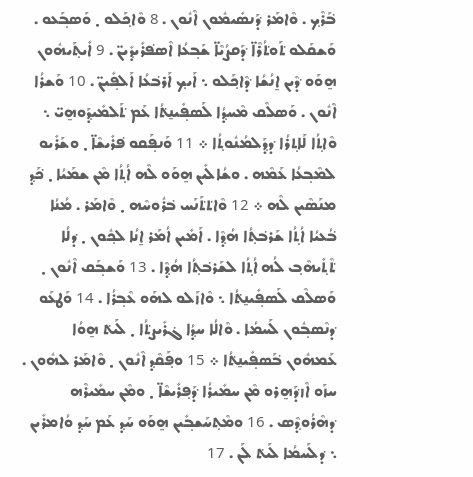ܒ݁ܰܪܶܟ݂ . ܘܶܐܡܰܪ ܕ݁ܰܢܣܺܝܡܽܘܢ ܐܶܢܽܘܢ . 8 ܘܶܐܟ݂ܰܠܘ ܂ ܘܰܣܒ݂ܰܥܘ . ܘܰܫܩܰܠܘ ܬ݁ܰܘܬ݁ܳܪܶܐ̈ ܕ݁ܰܩܨܳܝܶܐ̈ ܫܰܒ݂ܥܳܐ ܐܶܣܦ݁ܪܺܝܕ݂ܺܝܢ̈ . 9 ܐܺܝܬ݂ܰܝܗܽܘܢ ܗ̱ܘܰܘ ܕ݁ܶܝܢ ܐ̱ܢܳܫܳܐ ܕ݁ܶܐܟ݂ܰܠܘ ܆ ܐܰܝܟ݂ ܐܰܪܒ݁ܥܳܐ ܐܰܠܦ݂ܺܝܢ̈ . 10 ܘܰܫܪܳܐ ܐܶܢܽܘܢ . ܘܰܣܠܶܩ ܡܶܚܕ݂ܳܐ ܠܰܣܦ݂ܺܝܢ̱ܬ݁ܳܐ ܥܰܡ ܬ݁ܰܠܡܺܝܕ݂ܰܘܗ̱ܝ̈ ܆ ܘܶܐܬ݂ܳܐ ܠܰܐܬ݂ܪܳܐ ܕ݁ܕ݂ܰܠܡܳܢܽܘܬ݂ܳܐ ܀ 11 ܘܰܢܦ݂ܰܩܘ ܦ݁ܪܺܝܫܶܐ̈ ܂ ܘܫܰܪܺܝܘ ܠܡܶܒ݂ܥܳܐ ܥܰܡܶܗ . ܘܫܳܐܠܺܝܢ ܗ̱ܘܰܘ ܠܶܗ ܐܳܬ݂ܳܐ ܡܶܢ ܫܡܰܝܳܐ ܂ ܟ݁ܰܕ݂ ܡܢܰܣܶܝܢ ܠܶܗ ܀ 12 ܘܶܐܬ݁ܬ݁ܰܢܰܚ ܒ݁ܪܽܘܚܶܗ ܂ ܘܶܐܡܰܪ . ܡܳܢܳܐ ܒ݁ܳܥܝܳܐ ܐܳܬ݂ܳܐ ܫܰܪܒ݁ܬ݂ܳܐ ܗܳܕ݂ܶܐ . ܐܰܡܺܝܢ ܐܳܡܰܪ ܐ̱ܢܳܐ ܠܟ݂ܽܘܢ ܂ ܕ݁ܠܳܐ ܬ݁ܶܬ݂ܺܝܗܶܒ݂ ܠܳܗ ܐܳܬ݂ܳܐ ܠܫܰܪܒ݁ܬ݂ܳܐ ܗܳܕ݂ܶܐ . 13 ܘܰܫܒ݂ܰܩ ܐܶܢܽܘܢ ܂ ܘܰܣܠܶܩ ܠܰܣܦ݂ܺܝܢ̱ܬ݁ܳܐ ܆ ܘܶܐܙܰܠܘ ܠܗܰܘ ܥܶܒ݂ܪܳܐ . 14 ܘܰܛܥܰܘ ܕ݁ܢܶܣܒ݂ܽܘܢ ܠܰܚܡܳܐ . ܘܶܐܠܳܐ ܚܕ݂ܳܐ ܓ݁ܪܺܝܨܬ݁ܳܐ ܂ ܠܰܝܬ݁ ܗ̱ܘܳܐ ܥܰܡܗܽܘܢ ܒ݁ܰܣܦ݂ܺܝܢ̱ܬ݁ܳܐ ܀ 15 ܘܦ݂ܰܩܶܕ݂ ܐܶܢܽܘܢ ܂ ܘܶܐܡܰܪ ܠܗܽܘܢ . ܚܙܰܘ ܐܶܙܕ݁ܰܗ̱ܪܘ ܡܶܢ ܚܡܺܝܪܳܐ ܕ݁ܰܦ݂ܪܺܝܫܶܐ̈ ܂ ܘܡܶܢ ܚܡܺܝܪܶܗ ܕ݁ܗܶܪܳܘܕ݂ܶܣ . 16 ܘܡܶܬ݂ܚܰܫܒ݂ܺܝܢ ܗ̱ܘܰܘ ܚܰܕ݂ ܥܰܡ ܚܰܕ݂ ܘܳܐܡܪܺܝܢ ܆ ܕ݁ܠܰܚܡܳܐ ܠܰܝܬ݁ ܠܰܢ . 17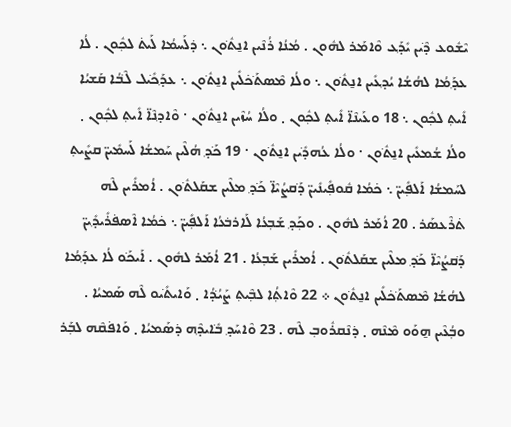ܝܶܫܽܘܥ ܕ݁ܶܝܢ ܝܺܕ݂ܰܥ ܘܶܐܡܰܪ ܠܗܽܘܢ . ܡܳܢܳܐ ܪܳܢܶܝܢ ܐܢ̱ܬ݁ܽܘܢ ܆ ܕ݁ܠܰܚܡܳܐ ܠܰܝܬ݁ ܠܟ݂ܽܘܢ . ܠܳܐ ܥܕ݂ܰܡܳܐ ܠܗܳܫܳܐ ܝܳܕ݂ܥܺܝܢ ܐܢ̱ܬ݁ܽܘܢ ܆ ܘܠܳܐ ܡܶܣܬ݁ܰܟ݁ܠܺܝܢ ܐܢ̱ܬ݁ܽܘܢ ܆ ܥܕ݂ܰܟ݁ܺܝܠ ܠܶܒ݁ܳܐ ܩܰܫܝܳܐ ܐܺܝܬ݂ ܠܟ݂ܽܘܢ ܆ 18 ܘܥܰܝܢܶܐ̈ ܐܺܝܬ݂ ܠܟ݂ܽܘܢ ܂ ܘܠܳܐ ܚܳܙܶܝܢ ܐܢ̱ܬ݁ܽܘܢ ܁ ܘܶܐܕ݂ܢܶܐ̈ ܐܺܝܬ݂ ܠܟ݂ܽܘܢ ܂ ܘܠܳܐ ܫܳܡܥܺܝܢ ܐܢ̱ܬ݁ܽܘܢ ܁ ܘܠܳܐ ܥܳܗܕ݁ܺܝܢ ܐܢ̱ܬ݁ܽܘܢ ܁ 19 ܟ݁ܰܕ݂ ܗܳܠܶܝܢ ܚܰܡܫܳܐ ܠܰܚܡܺܝܢ̈ ܩܨܺܝܬ݂ ܠܚܰܡܫܳܐ ܐܰܠܦ݂ܺܝܢ̈ ܆ ܟ݁ܡܳܐ ܩܽܘܦ݂ܺܝܢܺܝܢ̈ ܕ݁ܰܩܨܳܝܶܐ̈ ܟ݁ܰܕ݂ ܡܠܶܝܢ ܫܩܰܠܬ݁ܽܘܢ . ܐܳܡܪܺܝܢ ܠܶܗ ܬ݁ܪܶܥܣܰܪ . 20 ܐܳܡܰܪ ܠܗܽܘܢ . ܘܟ݂ܰܕ݂ ܫܰܒ݂ܥܳܐ ܠܰܐܪܒ݁ܥܳܐ ܐܰܠܦ݂ܺܝܢ̈ ܆ ܟ݁ܡܳܐ ܐܶܣܦ݁ܪܺܝܕ݂ܺܝܢ̈ ܕ݁ܰܩܨܳܝܶܐ̈ ܟ݁ܰܕ݂ ܡܠܶܝܢ ܫܩܰܠܬ݁ܽܘܢ . ܐܳܡܪܺܝܢ ܫܰܒ݂ܥܳܐ . 21 ܐܳܡܰܪ ܠܗܽܘܢ . ܐܰܝܟ݁ܰܘ ܠܳܐ ܥܕ݂ܰܡܳܐ ܠܗܳܫܳܐ ܡܶܣܬ݁ܰܟ݁ܠܺܝܢ ܐܢ̱ܬ݁ܽܘܢ ܀ 22 ܘܶܐܬ݂ܳܐ ܠܒ݂ܶܝܬ݂ ܨܰܝܳܕ݁ܳܐ ܂ ܘܰܐܝܬ݁ܺܝܘ ܠܶܗ ܣܰܡܝܳܐ . ܘܒ݂ܳܥܶܝܢ ܗ̱ܘܰܘ ܡܶܢܶܗ ܂ ܕ݁ܢܶܩܪܽܘܒ݂ ܠܶܗ . 23 ܘܶܐܚܰܕ݂ ܒ݁ܺܐܝܕ݂ܶܗ ܕ݁ܣܰܡܝܳܐ ܂ ܘܰܐܦ݁ܩܶܗ ܠܒ݂ܰܪ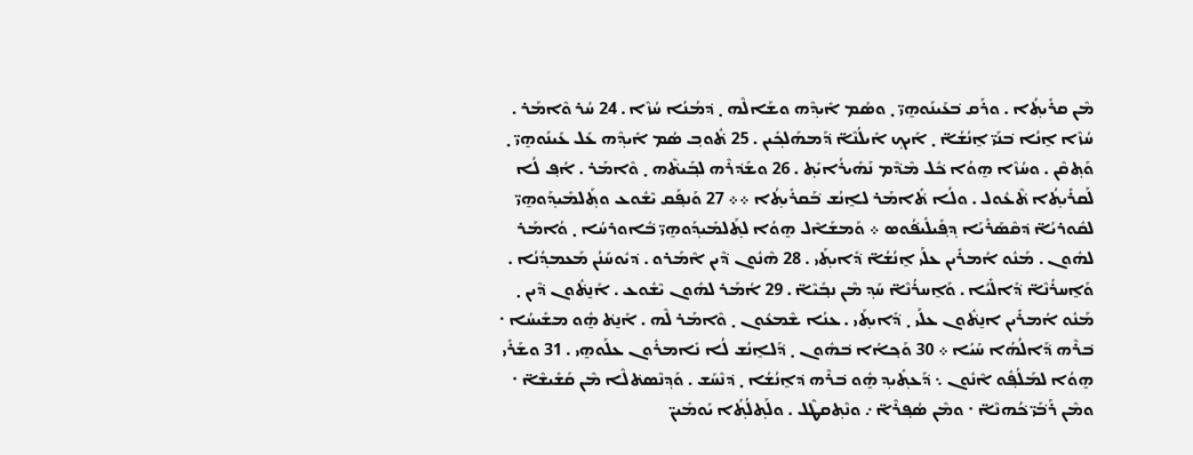ܡܶܢ ܩܪܺܝܬ݂ܳܐ . ܘܪܰܩ ܒ݁ܥܰܝܢܰܘܗ̱ܝ̈ ܂ ܘܣܳܡ ܐܺܝܕ݂ܶܗ ܘܫܰܐܠܶܗ ܂ ܕ݁ܡܳܢܳܐ ܚܳܙܶܐ . 24 ܚܳܪ ܘܶܐܡܰܪ . ܚܳܙܶܐ ܐ̱ܢܳܐ ܒ݁ܢܰܝ̈ ܐ̱ܢܳܫܳܐ̈ ܂ ܐܰܝܟ݂ ܐܺܝܠܳܢܶܐ̈ ܕ݁ܰܡܗܰܠܟ݂ܺܝܢ . 25 ܬ݁ܽܘܒ݂ ܣܳܡ ܐܺܝܕ݂ܶܗ ܥܰܠ ܥܰܝܢܰܘܗ̱ܝ̈ ܂ ܘܰܬ݂ܩܶܢ . ܘܚܳܙܶܐ ܗ̱ܘܳܐ ܟ݁ܽܠ ܡܶܕ݁ܶܡ ܢܰܗܺܝܪܳܐܝܺܬ݂ . 26 ܘܫܰܕ݁ܪܶܗ ܠܒ݂ܰܝܬ݁ܶܗ ܂ ܘܶܐܡܰܪ . ܐܳܦ݂ ܠܳܐ ܠܰܩܪܺܝܬ݂ܳܐ ܬ݁ܶܥܽܘܠ . ܘܠܳܐ ܬ݁ܺܐܡܰܪ ܠܐ̱ܢܳܫ ܒ݁ܰܩܪܺܝܬ݂ܳܐ ܀܀ 27 ܘܰܢܦ݂ܰܩ ܝܶܫܽܘܥ ܘܬ݂ܰܠܡܺܝܕ݂ܰܘܗ̱ܝ̈ ܠܩܽܘܪܝܳܐ̈ ܕ݁ܩܶܣܰܪܺܝܰܐ ܕ݂ܦ݂ܺܝܠܺܝܦ݁ܳܘܣ ܀ ܘܰܡܫܰܐܶܠ ܗ̱ܘܳܐ ܠܬ݂ܰܠܡܺܝܕ݂ܰܘܗ̱ܝ̈ ܒ݁ܽܐܘܪܚܳܐ ܂ ܘܳܐܡܰܪ ܠܗܽܘܢ . ܡܰܢܽܘ ܐܳܡܪܺܝܢ ܥܠܰܝ ܐ̱ܢܳܫܳܐ̈ ܕ݁ܺܐܝܬ݂ܰܝ . 28 ܗܶܢܽܘܢ ܕ݁ܶܝܢ ܐܶܡܰܪܘ . ܕ݁ܝܽܘܚܰܢܳܢ ܡܰܥܡܕ݂ܳܢܳܐ . ܘܰܐ̱ܚܪܳܢܶܐ̈ ܕ݁ܺܐܠܺܝܳܐ . ܘܰܐ̱ܚܪܳܢܶܐ̈ ܚܰܕ݂ ܡܶܢ ܢܒ݂ܺܝܶܐ̈ . 29 ܐܳܡܰܪ ܠܗܽܘܢ ܝܶܫܽܘܥ . ܐܰܢ̱ܬ݁ܽܘܢ ܕ݁ܶܝܢ ܂ ܡܰܢܽܘ ܐܳܡܪܺܝܢ ܐܢ̱ܬ݁ܽܘܢ ܥܠܰܝ ܂ ܕ݁ܺܐܝܬ݂ܰܝ . ܥܢܳܐ ܫܶܡܥܽܘܢ ܂ ܘܶܐܡܰܪ ܠܶܗ . ܐܰܢ̱ܬ݁ ܗ̱ܽܘ ܡܫܺܝܚܳܐ ܁ ܒ݁ܪܶܗ ܕ݁ܰܐܠܳܗܳܐ ܚܰܝܳܐ ܀ 30 ܘܰܟ݂ܐܳܐ ܒ݁ܗܽܘܢ ܂ ܕ݁ܰܠܐ̱ܢܳܫ ܠܳܐ ܢܺܐܡܪܽܘܢ ܥܠܰܘܗ̱ܝ . 31 ܘܫܰܪܺܝ ܗ̱ܘܳܐ ܠܡܰܠܳܦ݂ܽܘ ܐܶܢܽܘܢ ܆ ܕ݁ܰܥܬ݂ܺܝܕ݂ ܗ̱ܽܘ ܒ݁ܪܶܗ ܕ݁ܐ̱ܢܳܫܳܐ ܂ ܕ݁ܢܶܚܰܫ . ܘܰܕ݂ܢܶܣܬ݁ܠܶܐ ܡܶܢ ܩܰܫܺܝܫܶܐ̈ ܁ ܘܡܶܢ ܪܰܒ݁ܰܝ̈ ܟ݁ܳܗܢܶܐ̈ ܁ ܘܡܶܢ ܣܳܦ݂ܪܶܐ̈ ܇ ܘܢܶܬ݂ܩܛܶܠ . ܘܠܰܬ݂ܠܳܬ݂ܳܐ ܝܰܘܡܺܝܢ̈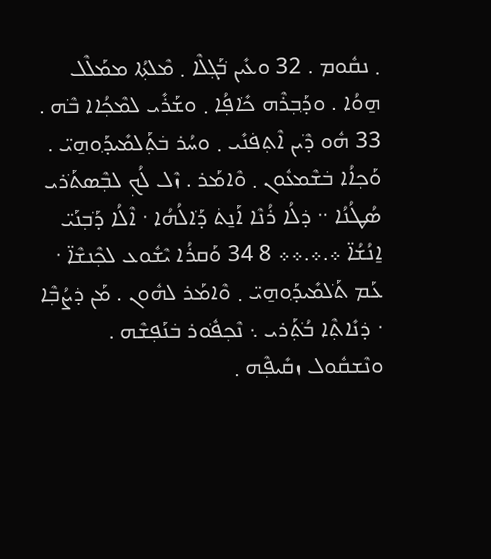܂ ܢܩܽܘܡ . 32 ܘܥܺܝܢ ܒ݁ܰܓ݂ܠܶܐ ܂ ܡܶܠܬ݂ܳܐ ܡܡܰܠܶܠ ܗ̱ܘܳܐ . ܘܕ݂ܰܒ݂ܪܶܗ ܟ݁ܺܐܦ݂ܳܐ ܂ ܘܫܰܪܺܝ ܠܡܶܟ݂ܳܐܐ ܒ݁ܶܗ . 33 ܗܽܘ ܕ݁ܶܝܢ ܐܶܬ݂ܦ݁ܢܺܝ ܂ ܘܚܳܪ ܒ݁ܬ݂ܰܠܡܺܝܕ݂ܰܘܗ̱ܝ̈ . ܘܰܟ݂ܐܳܐ ܒ݁ܫܶܡܥܽܘܢ ܂ ܘܶܐܡܰܪ . ܙܶܠ ܠܳܟ݂ ܠܒ݂ܶܣܬ݁ܰܪܝ ܣܳܛܳܢܳܐ ܅ ܕ݁ܠܳܐ ܪܳܢܶܐ ܐܰܢ̱ܬ݁ ܕ݁ܰܐܠܳܗܳܐ ܁ ܐܶܠܳܐ ܕ݁ܰܒ݂ܢܰܝ̈ ܐ̱ܢܳܫܳܐ̈ ܀.܀.܀܀ 8 34 ܘܰܩܪܳܐ ܝܶܫܽܘܥ ܠܟ݂ܶܢܫܶܐ̈ ܁ ܥܰܡ ܬ݁ܰܠܡܺܝܕ݂ܰܘܗ̱ܝ̈ ܂ ܘܶܐܡܰܪ ܠܗܽܘܢ . ܡܰܢ ܕ݁ܨܳܒ݂ܶܐ ܁ ܕ݁ܢܺܐܬ݂ܶܐ ܒ݁ܳܬ݂ܰܪܝ ܆ ܢܶܟ݂ܦ݁ܽܘܪ ܒ݁ܢܰܦ݂ܫܶܗ . ܘܢܶܫܩܽܘܠ ܙܩܺܝܦ݂ܶܗ ܂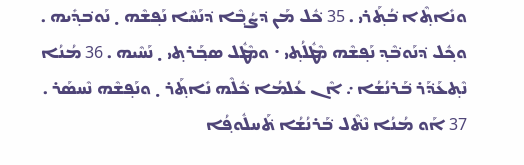ܘܢܺܐܬ݂ܶܐ ܒ݁ܳܬ݂ܰܪܝ . 35 ܟ݁ܽܠ ܡܰܢ ܕ݁ܨܳܒ݂ܶܐ ܕ݁ܢܰܚܶܐ ܢܰܦ݂ܫܶܗ ܂ ܢܰܘܒ݁ܕ݂ܺܝܗ . ܘܟ݂ܽܠ ܕ݁ܢܰܘܒ݁ܶܕ݂ ܢܰܦ݂ܫܶܗ ܡܶܛܽܠܳܬ݂ܝ ܁ ܘܡܶܛܽܠ ܣܒ݂ܰܪܬ݂ܝ ܂ ܢܰܚܶܝܗ . 36 ܡܳܢܳܐ ܢܶܬ݂ܥܰܕ݁ܰܪ ܒ݁ܰܪܢܳܫܳܐ ܇ ܐܶܢ ܥܳܠܡܳܐ ܟ݁ܽܠܶܗ ܢܺܐܬ݂ܰܪ ܂ ܘܢܰܦ݂ܫܶܗ ܢܶܚܣܰܪ . 37 ܐܰܘ ܡܳܢܳܐ ܢܶܬ݁ܶܠ ܒ݁ܰܪܢܳܫܳܐ ܬ݁ܰܚܠܽܘܦ݂ܳܐ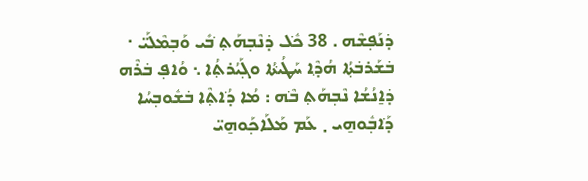ܕ݁ܢܰܦ݂ܫܶܗ . 38 ܟ݁ܽܠ ܕ݁ܢܶܒ݂ܗܰܬ݂ ܒ݁ܺܝ ܘܰܒ݂ܡܶܠܰܝ̈ ܁ ܒ݁ܫܰܪܒ݁ܬ݂ܳܐ ܗܳܕ݂ܶܐ ܚܰܛܳܝܬ݁ܳܐ ܘܓ݂ܰܝܳܪܬ݂ܳܐ ܆ ܘܳܐܦ݂ ܒ݁ܪܶܗ ܕ݁ܐ̱ܢܳܫܳܐ ܢܶܒ݂ܗܰܬ݂ ܒ݁ܶܗ : ܡܳܐ ܕ݁ܳܐܬ݂ܶܐ ܒ݁ܫܽܘܒ݂ܚܳܐ ܕ݁ܰܐܒ݂ܽܘܗ̱ܝ ܂ ܥܰܡ ܡܰܠܰܐܟ݂ܰܘܗ̱ܝ̈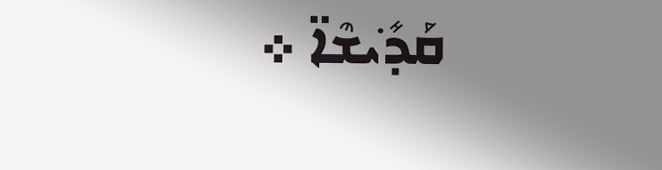ܩܰܕ݁ܺܝܫܶܐ̈ ܀